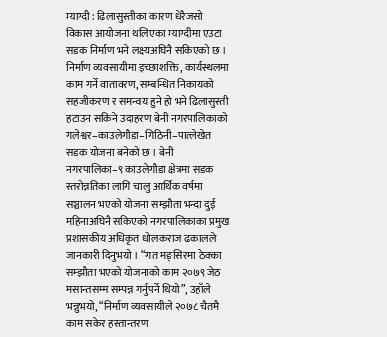म्याग्दी : ढिलासुस्तीका कारण धेरैजसो विकास आयोजना थलिएका म्याग्दीमा एउटा सडक निर्माण भने लक्ष्यअघिनै सकिएको छ । निर्माण व्यवसायीमा इच्छाशक्ति, कार्यस्थलमा काम गर्ने वातावरण, सम्बन्धित निकायको सहजीकरण र समन्वय हुने हो भने ढिलासुस्ती हटाउन सकिने उदाहरण बेनी नगरपालिकाको गलेश्वर–काउलेगौडा–गिठिनी–पात्लेखेत सडक योजना बनेको छ । बेनी नगरपालिका–९ काउलेगौडा क्षेत्रमा सडक स्तरोन्नतिका लागि चालु आर्थिक वर्षमा सञ्चालन भएको योजना सम्झौता भन्दा दुई महिनाअघिनै सकिएको नगरपालिकाका प्रमुख प्रशासकीय अधिकृत धोलकराज ढकालले जानकारी दिनुभयो । “गत मङ्सिरमा ठेक्का सम्झौता भएको योजनाको काम २०७९ जेठ मसान्तसम्म सम्पन्न गर्नुपर्ने थियो”, उहाँले भन्नुभयो, “निर्माण व्यवसायीले २०७८ चैतमै काम सकेर हस्तान्तरण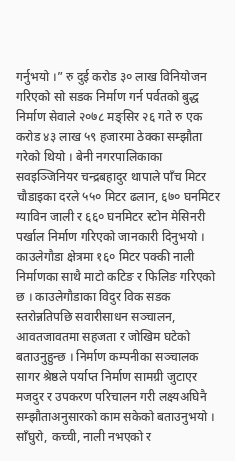गर्नुभयो ।” रु दुई करोड ३० लाख विनियोजन गरिएको सो सडक निर्माण गर्न पर्वतको बुद्ध निर्माण सेवाले २०७८ मङ्सिर २६ गते रु एक करोड ४३ लाख ५९ हजारमा ठेक्का सम्झौता गरेको थियो । बेनी नगरपालिकाका सवइञ्जिनियर चन्द्रबहादुर थापाले पाँच मिटर चौडाइका दरले ५५० मिटर ढलान, ६७० घनमिटर ग्याविन जाली र ६६० घनमिटर स्टोन मेसिनरी पर्खाल निर्माण गरिएको जानकारी दिनुभयो । काउलेगौडा क्षेत्रमा १६० मिटर पक्की नाली निर्माणका साथै माटो कटिङ र फिलिङ गरिएको छ । काउलेगौडाका विदुर विक सडक स्तरोन्नतिपछि सवारीसाधन सञ्चालन, आवतजावतमा सहजता र जोखिम घटेको बताउनुहुन्छ । निर्माण कम्पनीका सञ्चालक सागर श्रेष्ठले पर्याप्त निर्माण सामग्री जुटाएर मजदुर र उपकरण परिचालन गरी लक्ष्यअघिनै सम्झौताअनुसारको काम सकेको बताउनुभयो । साँघुरो, कच्ची, नाली नभएको र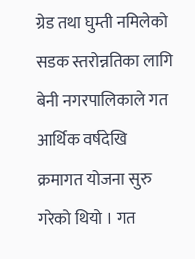ग्रेड तथा घुम्ती नमिलेको सडक स्तरोन्नतिका लागि बेनी नगरपालिकाले गत आर्थिक वर्षदेखि क्रमागत योजना सुरु गरेको थियो । गत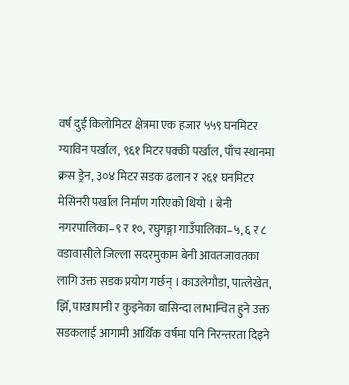वर्ष दुई किलोमिटर क्षेत्रमा एक हजार ५५९ घनमिटर ग्याविन पर्खाल, ९६१ मिटर पक्की पर्खाल, पाँच स्थानमा क्रस ड्रेन, ३०४ मिटर सडक ढलान र २६१ घनमिटर मेसिनरी पर्खाल निर्माण गरिएको थियो । बेनी नगरपालिका–९ र १०, रघुगङ्गा गाउँपालिका–५, ६ र ८ वडावासीले जिल्ला सदरमुकाम बेनी आवतजावतका लागि उक्त सडक प्रयोग गर्छन् । काउलेगौडा, पात्लेखेत, झिँ, पाखापानी र कुइनेका बासिन्दा लाभान्वित हुने उक्त सडकलाई आगामी आर्थिक वर्षमा पनि निरन्तरता दिइने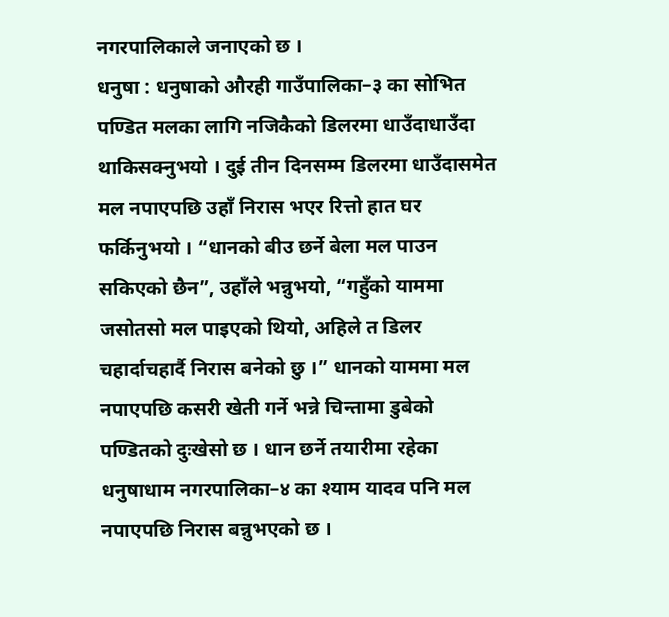नगरपालिकाले जनाएको छ ।
धनुषा : धनुषाको औरही गाउँपालिका–३ का सोभित पण्डित मलका लागि नजिकैको डिलरमा धाउँदाधाउँदा थाकिसक्नुभयो । दुई तीन दिनसम्म डिलरमा धाउँदासमेत मल नपाएपछि उहाँ निरास भएर रित्तो हात घर फर्किनुभयो । “धानको बीउ छर्ने बेला मल पाउन सकिएको छैन”, उहाँले भन्नुभयो, “गहुँको याममा जसोतसो मल पाइएको थियो, अहिले त डिलर चहार्दाचहार्दै निरास बनेको छु ।” धानको याममा मल नपाएपछि कसरी खेती गर्ने भन्ने चिन्तामा डुबेको पण्डितको दुःखेसो छ । धान छर्ने तयारीमा रहेका धनुषाधाम नगरपालिका–४ का श्याम यादव पनि मल नपाएपछि निरास बन्नुभएको छ ।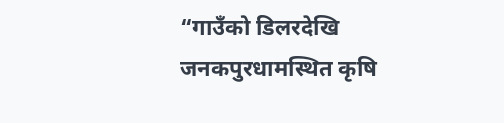“गाउँको डिलरदेखि जनकपुरधामस्थित कृषि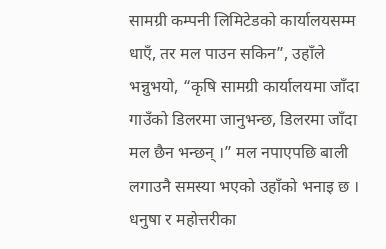सामग्री कम्पनी लिमिटेडको कार्यालयसम्म धाएँ, तर मल पाउन सकिन”, उहाँले भन्नुभयो, “कृषि सामग्री कार्यालयमा जाँदा गाउँको डिलरमा जानुभन्छ, डिलरमा जाँदा मल छैन भन्छन् ।” मल नपाएपछि बाली लगाउनै समस्या भएको उहाँको भनाइ छ । धनुषा र महोत्तरीका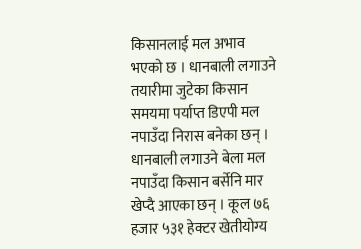किसानलाई मल अभाव भएको छ । धानबाली लगाउने तयारीमा जुटेका किसान समयमा पर्याप्त डिएपी मल नपाउँदा निरास बनेका छन् । धानबाली लगाउने बेला मल नपाउँदा किसान बर्सेनि मार खेप्दै आएका छन् । कूल ७६ हजार ५३१ हेक्टर खेतीयोग्य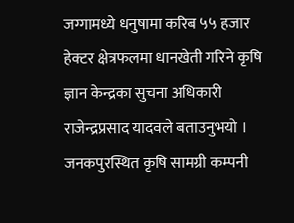जग्गामध्ये धनुषामा करिब ५५ हजार हेक्टर क्षेत्रफलमा धानखेती गरिने कृषि ज्ञान केन्द्रका सुचना अधिकारी राजेन्द्रप्रसाद यादवले बताउनुभयो । जनकपुरस्थित कृषि सामग्री कम्पनी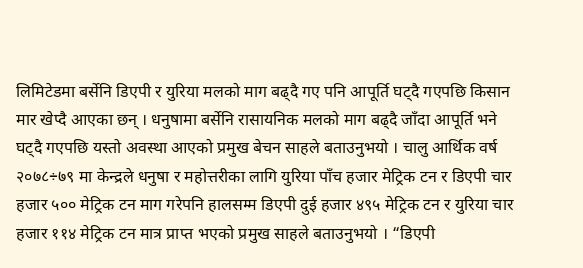लिमिटेडमा बर्सेनि डिएपी र युरिया मलको माग बढ्दै गए पनि आपूर्ति घट्दै गएपछि किसान मार खेप्दै आएका छन् । धनुषामा बर्सेनि रासायनिक मलको माग बढ्दै जाँदा आपूर्ति भने घट्दै गएपछि यस्तो अवस्था आएको प्रमुख बेचन साहले बताउनुभयो । चालु आर्थिक वर्ष २०७८÷७९ मा केन्द्रले धनुषा र महोत्तरीका लागि युरिया पाँच हजार मेट्रिक टन र डिएपी चार हजार ५०० मेट्रिक टन माग गरेपनि हालसम्म डिएपी दुई हजार ४९५ मेट्रिक टन र युरिया चार हजार ११४ मेट्रिक टन मात्र प्राप्त भएको प्रमुख साहले बताउनुभयो । “डिएपी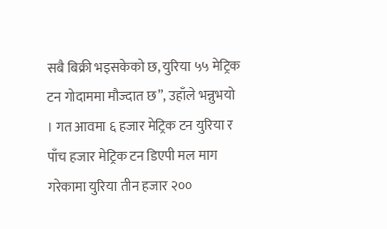सबै बिक्री भइसकेको छ, युरिया ५५ मेट्रिक टन गोदाममा मौज्दात छ”, उहाँले भन्नुभयो । गत आवमा ६ हजार मेट्रिक टन युरिया र पाँच हजार मेट्रिक टन डिएपी मल माग गरेकामा युरिया तीन हजार २००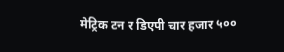मेट्रिक टन र डिएपी चार हजार ५००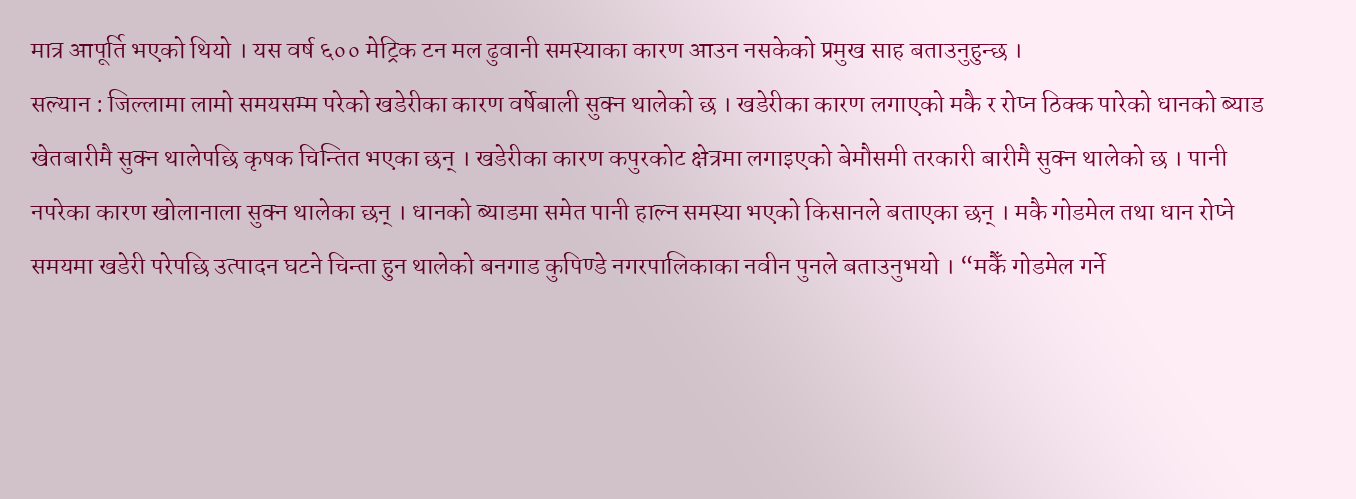मात्र आपूर्ति भएको थियो । यस वर्ष ६०० मेट्रिक टन मल ढुवानी समस्याका कारण आउन नसकेको प्रमुख साह बताउनुहुन्छ ।
सल्यान : जिल्लामा लामो समयसम्म परेको खडेरीका कारण वर्षेबाली सुक्न थालेको छ । खडेरीका कारण लगाएको मकै र रोप्न ठिक्क पारेको धानको ब्याड खेतबारीमै सुक्न थालेपछि कृषक चिन्तित भएका छन् । खडेरीका कारण कपुरकोट क्षेत्रमा लगाइएको बेमौसमी तरकारी बारीमै सुक्न थालेको छ । पानी नपरेका कारण खोलानाला सुक्न थालेका छन् । धानको ब्याडमा समेत पानी हाल्न समस्या भएको किसानले बताएका छन् । मकै गोडमेल तथा धान रोप्ने समयमा खडेरी परेपछि उत्पादन घटने चिन्ता हुन थालेको बनगाड कुपिण्डे नगरपालिकाका नवीन पुनले बताउनुभयो । “मकैँ गोडमेल गर्ने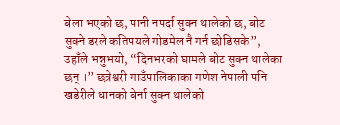बेला भएको छ, पानी नपर्दा सुक्न थालेको छ, बोट सुक्ने डरले कतिपयले गोडमेल नै गर्न छोडिसके”, उहाँले भन्नुभयो, “दिनभरको घामले बोट सुक्न थालेका छन् ।” छत्रेश्वरी गाउँपालिकाका गणेश नेपाली पनि खडेरीले धानको बेर्ना सुक्न थालेको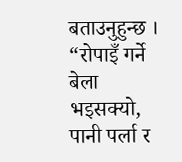बताउनुहुन्छ । “रोपाइँ गर्ने बेला भइसक्यो, पानी पर्ला र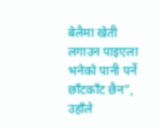बेलैमा खेती लगाउन पाइएला भनेको पानी पर्ने छाँटकाँट छैन”, उहाँले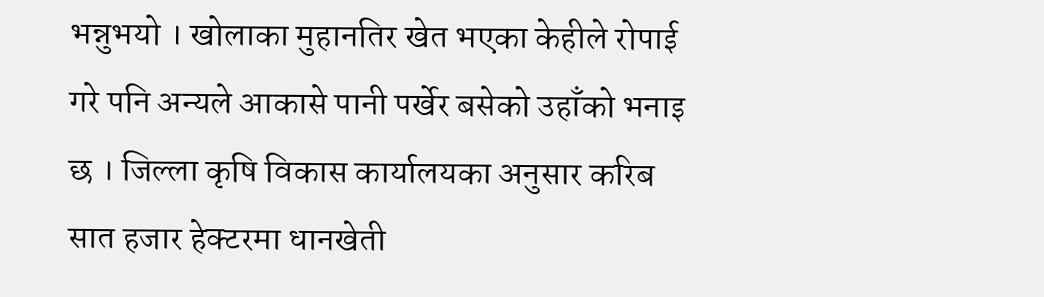भन्नुभयो । खोलाका मुहानतिर खेत भएका केहीले रोपाई गरे पनि अन्यले आकासे पानी पर्खेर बसेको उहाँको भनाइ छ । जिल्ला कृषि विकास कार्यालयका अनुसार करिब सात हजार हेक्टरमा धानखेती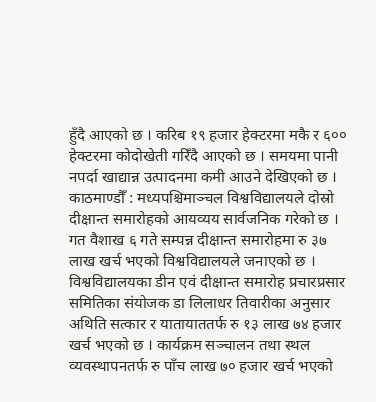हुँदै आएको छ । करिब १९ हजार हेक्टरमा मकै र ६०० हेक्टरमा कोदोखेती गरिँदै आएको छ । समयमा पानी नपर्दा खाद्यान्न उत्पादनमा कमी आउने देखिएको छ ।
काठमाण्डौँ : मध्यपश्चिमाञ्चल विश्वविद्यालयले दोस्रो दीक्षान्त समारोहको आयव्यय सार्वजनिक गरेको छ । गत वैशाख ६ गते सम्पन्न दीक्षान्त समारोहमा रु ३७ लाख खर्च भएको विश्वविद्यालयले जनाएको छ । विश्वविद्यालयका डीन एवं दीक्षान्त समारोह प्रचारप्रसार समितिका संयोजक डा लिलाधर तिवारीका अनुसार अथिति सत्कार र यातायाततर्फ रु १३ लाख ७४ हजार खर्च भएको छ । कार्यक्रम सञ्चालन तथा स्थल व्यवस्थापनतर्फ रु पाँच लाख ७० हजार खर्च भएको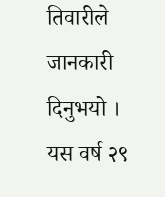तिवारीले जानकारी दिनुभयो । यस वर्ष २९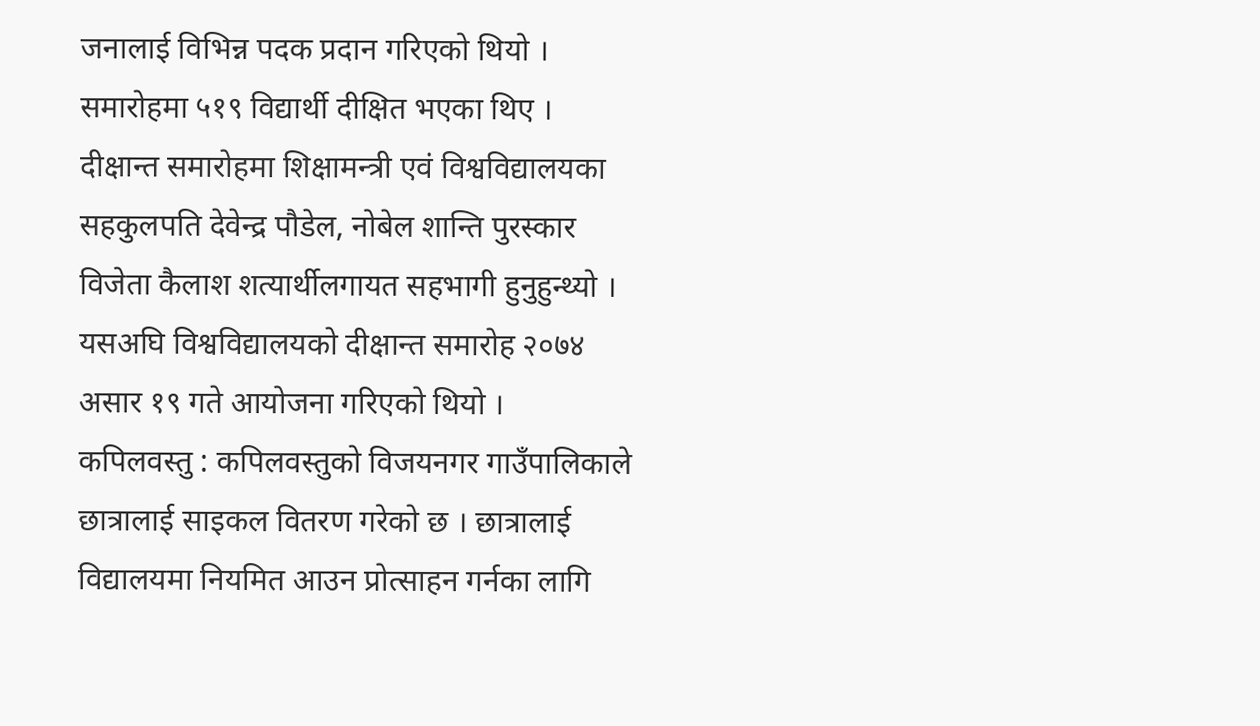जनालाई विभिन्न पदक प्रदान गरिएको थियो । समारोहमा ५१९ विद्यार्थी दीक्षित भएका थिए । दीक्षान्त समारोहमा शिक्षामन्त्री एवं विश्वविद्यालयका सहकुलपति देवेन्द्र पौडेल, नोबेल शान्ति पुरस्कार विजेता कैलाश शत्यार्थीलगायत सहभागी हुनुहुन्थ्यो । यसअघि विश्वविद्यालयको दीक्षान्त समारोह २०७४ असार १९ गते आयोजना गरिएको थियो ।
कपिलवस्तु : कपिलवस्तुको विजयनगर गाउँपालिकाले छात्रालाई साइकल वितरण गरेको छ । छात्रालाई विद्यालयमा नियमित आउन प्रोत्साहन गर्नका लागि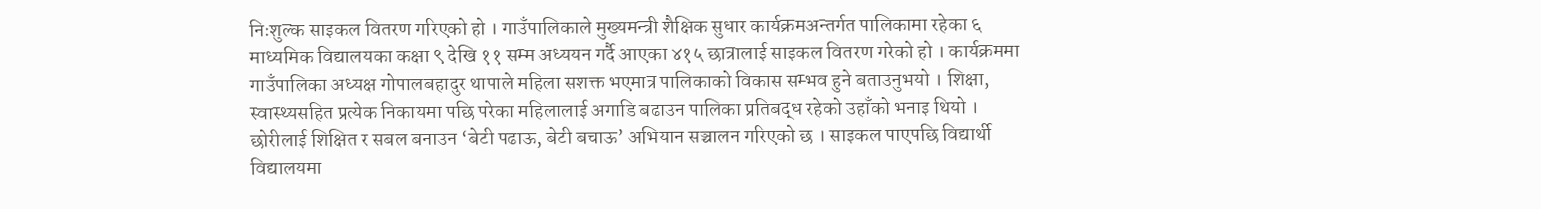निःशुल्क साइकल वितरण गरिएको हो । गाउँपालिकाले मुख्यमन्त्री शैक्षिक सुधार कार्यक्रमअन्तर्गत पालिकामा रहेका ६ माध्यमिक विद्यालयका कक्षा ९ देखि ११ सम्म अध्ययन गर्दै आएका ४१५ छात्रालाई साइकल वितरण गरेको हो । कार्यक्रममा गाउँपालिका अध्यक्ष गोपालबहादुर थापाले महिला सशक्त भएमात्र पालिकाको विकास सम्भव हुने बताउनुभयो । शिक्षा, स्वास्थ्यसहित प्रत्येक निकायमा पछि परेका महिलालाई अगाडि बढाउन पालिका प्रतिबद्ध रहेको उहाँको भनाइ थियो । छोरीलाई शिक्षित र सबल बनाउन ‘बेटी पढाऊ, बेटी बचाऊ’ अभियान सञ्चालन गरिएको छ । साइकल पाएपछि विद्यार्थी विद्यालयमा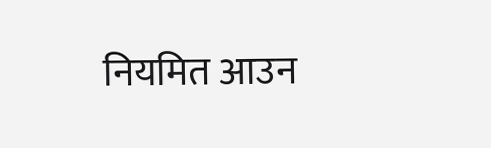नियमित आउन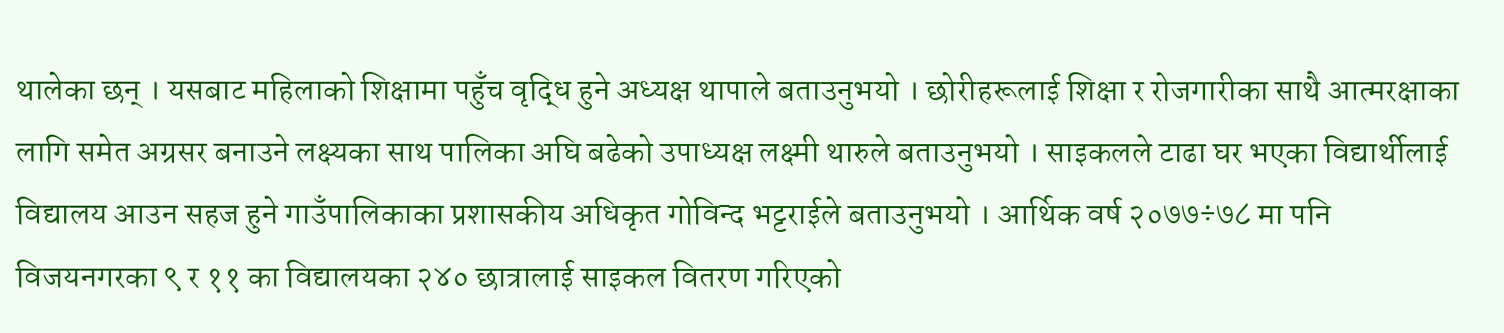थालेका छन् । यसबाट महिलाको शिक्षामा पहुँच वृद्धि हुने अध्यक्ष थापाले बताउनुभयो । छोरीहरूलाई शिक्षा र रोजगारीका साथै आत्मरक्षाका लागि समेत अग्रसर बनाउने लक्ष्यका साथ पालिका अघि बढेको उपाध्यक्ष लक्ष्मी थारुले बताउनुभयो । साइकलले टाढा घर भएका विद्यार्थीलाई विद्यालय आउन सहज हुने गाउँपालिकाका प्रशासकीय अधिकृत गोविन्द भट्टराईले बताउनुभयो । आर्थिक वर्ष २०७७÷७८ मा पनि विजयनगरका ९ र ११ का विद्यालयका २४० छात्रालाई साइकल वितरण गरिएको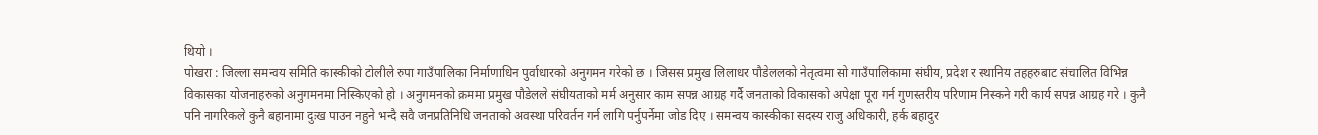थियो ।
पोखरा : जिल्ला समन्वय समिति कास्कीको टोलीले रुपा गाउँपालिका निर्माणाधिन पुर्वाधारको अनुगमन गरेको छ । जिसस प्रमुख लिलाधर पौडेललको नेतृत्वमा सो गाउँपालिकामा संघीय, प्रदेश र स्थानिय तहहरुबाट संचालित विभिन्न विकासका योजनाहरुको अनुगमनमा निस्किएको हो । अनुगमनको क्रममा प्रमुख पौडेलले संघीयताको मर्म अनुसार काम सपन्न आग्रह गर्दै जनताको विकासको अपेक्षा पूरा गर्न गुणस्तरीय परिणाम निस्कने गरी कार्य सपन्न आग्रह गरे । कुनै पनि नागरिकले कुनै बहानामा दुःख पाउन नहुने भन्दै सवै जनप्रतिनिधि जनताको अवस्था परिवर्तन गर्न लागि पर्नुपर्नेमा जोड दिए । समन्वय कास्कीका सदस्य राजु अधिकारी, हर्क बहादुर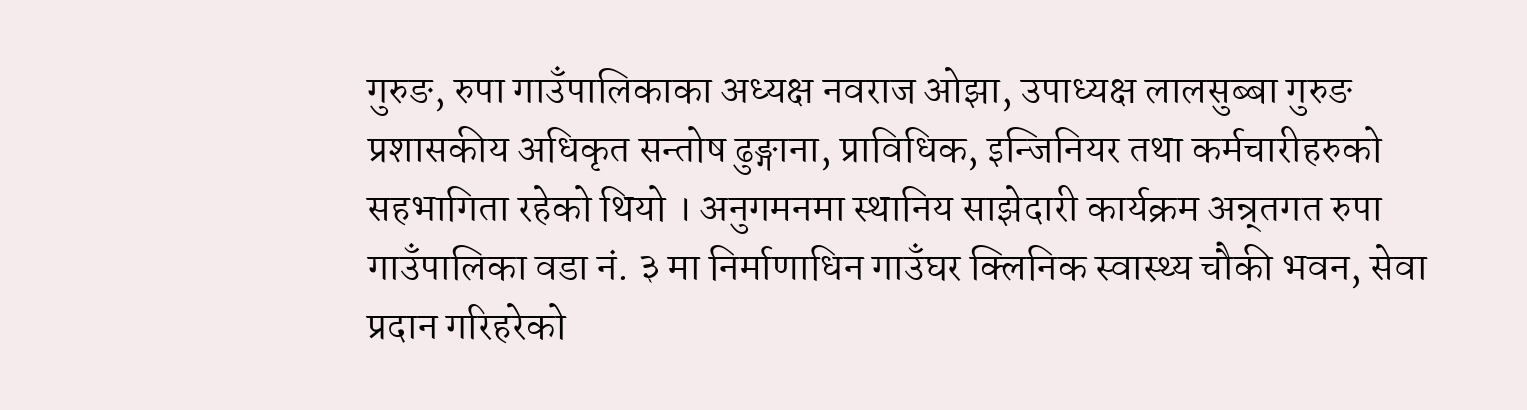गुरुङ, रुपा गाउँपालिकाका अध्यक्ष नवराज ओझा, उपाध्यक्ष लालसुब्बा गुरुङ प्रशासकीय अधिकृत सन्तोष ढुङ्गाना, प्राविधिक, इन्जिनियर तथा कर्मचारीहरुको सहभागिता रहेको थियो । अनुगमनमा स्थानिय साझेदारी कार्यक्रम अन्र्तगत रुपा गाउँपालिका वडा नं. ३ मा निर्माणाधिन गाउँघर क्लिनिक स्वास्थ्य चौकी भवन, सेवा प्रदान गरिहरेको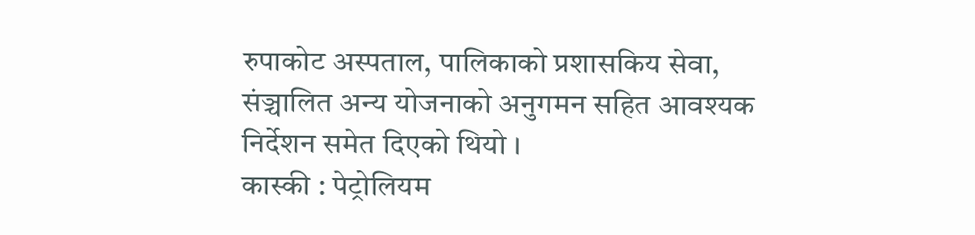रुपाकोट अस्पताल, पालिकाको प्रशासकिय सेवा, संञ्चालित अन्य योजनाको अनुगमन सहित आवश्यक निर्देशन समेत दिएको थियो ।
कास्की : पेट्रोलियम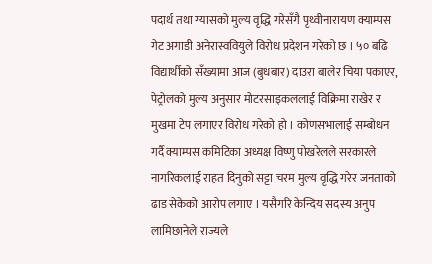पदार्थ तथा ग्यासको मुल्य वृद्धि गरेसँगै पृथ्वीनारायण क्याम्पस गेट अगाडी अनेरास्ववियुले विरोध प्रदेशन गरेको छ । ५० बढि विद्यार्थीको सँख्यामा आज (बुधबार) दाउरा बालेर चिया पकाएर, पेट्रोलको मुल्य अनुसार मोटरसाइकललाई विक्रिमा राखेर र मुखमा टेप लगाएर विरोध गरेको हो । कोणसभालाई सम्बोधन गर्दै क्याम्पस कमिटिका अध्यक्ष विष्णु पोखरेलले सरकारले नागरिकलाई राहत दिनुको सट्टा चरम मुल्य वृद्धि गरेर जनताको ढाड सेकेको आरोप लगाए । यसैगरि केन्दिय सदस्य अनुप लामिछानेले राज्यले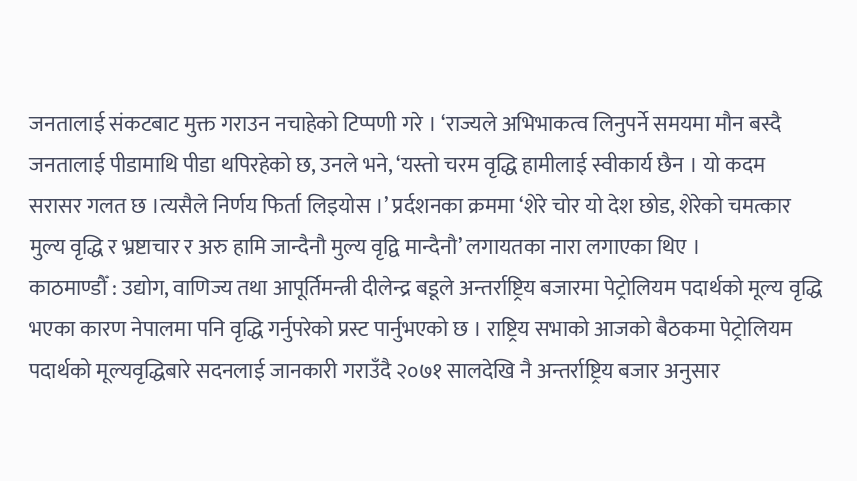जनतालाई संकटबाट मुक्त गराउन नचाहेको टिप्पणी गरे । ‘राज्यले अभिभाकत्व लिनुपर्ने समयमा मौन बस्दै जनतालाई पीडामाथि पीडा थपिरहेको छ, उनले भने, ‘यस्तो चरम वृद्धि हामीलाई स्वीकार्य छैन । यो कदम सरासर गलत छ ।त्यसैले निर्णय फिर्ता लिइयोस ।’ प्रर्दशनका क्रममा ‘शेरे चोर यो देश छोड, शेरेको चमत्कार मुल्य वृद्धि र भ्रष्टाचार र अरु हामि जान्दैनौ मुल्य वृद्वि मान्दैनौ’ लगायतका नारा लगाएका थिए ।
काठमाण्डौँ : उद्योग, वाणिज्य तथा आपूर्तिमन्त्री दीलेन्द्र बडूले अन्तर्राष्ट्रिय बजारमा पेट्रोलियम पदार्थको मूल्य वृद्धि भएका कारण नेपालमा पनि वृद्धि गर्नुपरेको प्रस्ट पार्नुभएको छ । राष्ट्रिय सभाको आजको बैठकमा पेट्रोलियम पदार्थको मूल्यवृद्धिबारे सदनलाई जानकारी गराउँदै २०७१ सालदेखि नै अन्तर्राष्ट्रिय बजार अनुसार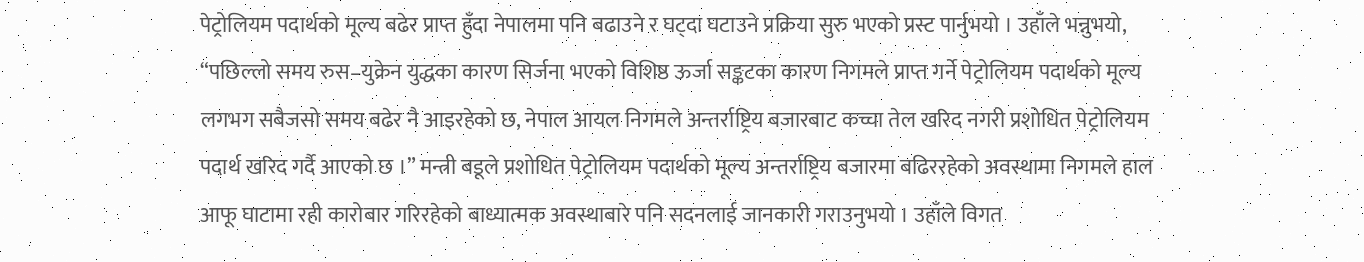पेट्रोलियम पदार्थको मूल्य बढेर प्राप्त हुँदा नेपालमा पनि बढाउने र घट्दा घटाउने प्रक्रिया सुरु भएको प्रस्ट पार्नुभयो । उहाँले भन्नुभयो, “पछिल्लो समय रुस–युक्रेन युद्धका कारण सिर्जना भएको विशिष्ठ ऊर्जा सङ्कटका कारण निगमले प्राप्त गर्ने पेट्रोलियम पदार्थको मूल्य लगभग सबैजसो समय बढेर नै आइरहेको छ, नेपाल आयल निगमले अन्तर्राष्ट्रिय बजारबाट कच्चा तेल खरिद नगरी प्रशोधित पेट्रोलियम पदार्थ खरिद गर्दै आएको छ ।” मन्त्री बडूले प्रशोधित पेट्रोलियम पदार्थको मूल्य अन्तर्राष्ट्रिय बजारमा बढिररहेको अवस्थामा निगमले हाल आफू घाटामा रही कारोबार गरिरहेको बाध्यात्मक अवस्थाबारे पनि सदनलाई जानकारी गराउनुभयो । उहाँले विगत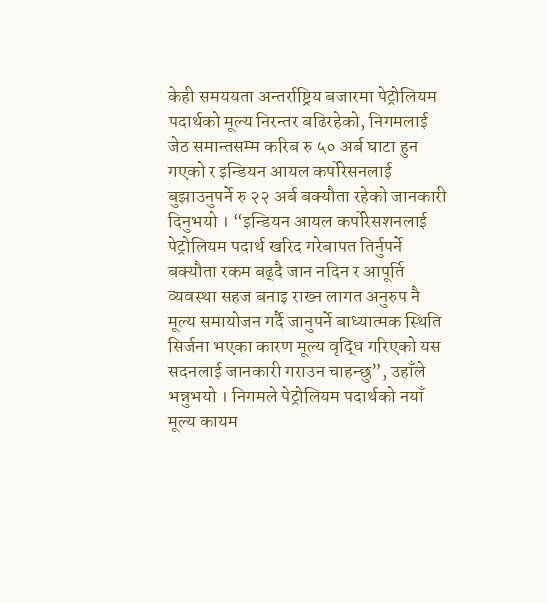केही समययता अन्तर्राष्ट्रिय बजारमा पेट्रोलियम पदार्थको मूल्य निरन्तर बढिरहेको, निगमलाई जेठ समान्तसम्म करिब रु ५० अर्ब घाटा हुन गएको र इन्डियन आयल कर्पोरेसनलाई बुझाउनुपर्ने रु २२ अर्ब बक्यौता रहेको जानकारी दिनुभयो । “इन्डियन आयल कर्पोरेसशनलाई पेट्रोलियम पदार्थ खरिद गरेबापत तिर्नुपर्ने बक्यौता रकम बढ्दै जान नदिन र आपूर्ति व्यवस्था सहज बनाइ राख्न लागत अनुरुप नै मूल्य समायोजन गर्दै जानुपर्ने बाध्यात्मक स्थिति सिर्जना भएका कारण मूल्य वृद्धि गरिएको यस सदनलाई जानकारी गराउन चाहन्छु”, उहाँले भन्नुभयो । निगमले पेट्रोलियम पदार्थको नयाँ मूल्य कायम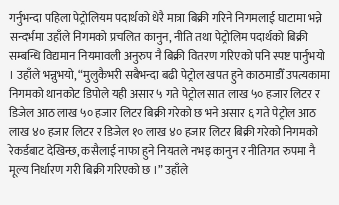गर्नुभन्दा पहिला पेट्रोलियम पदार्थको धेरै मात्रा बिक्री गरिने निगमलाई घाटामा भन्ने सन्दर्भमा उहाँले निगमको प्रचलित कानुन, नीति तथा पेट्रोलिम पदार्थको बिक्री सम्बन्धि विद्यमान नियमावली अनुरुप नै बिक्री वितरण गरिएको पनि स्पष्ट पार्नुभयो । उहाँले भन्नुभयो, “मुलुकैभरी सबैभन्दा बढी पेट्रोल खपत हुने काठमाडौँ उपत्यकामा निगमको थानकोट डिपोले यही असार ५ गते पेट्रोल सात लाख ५० हजार लिटर र डिजेल आठ लाख ५० हजार लिटर बिक्री गरेको छ भने असार ६ गते पेट्रोल आठ लाख ४० हजार लिटर र डिजेल १० लाख ४० हजार लिटर बिक्री गरेको निगमको रेकर्डबाट देखिन्छ, कसैलाई नाफा हुने नियतले नभइ कानुन र नीतिगत रुपमा नै मूल्य निर्धारण गरी बिक्री गरिएको छ ।” उहाँले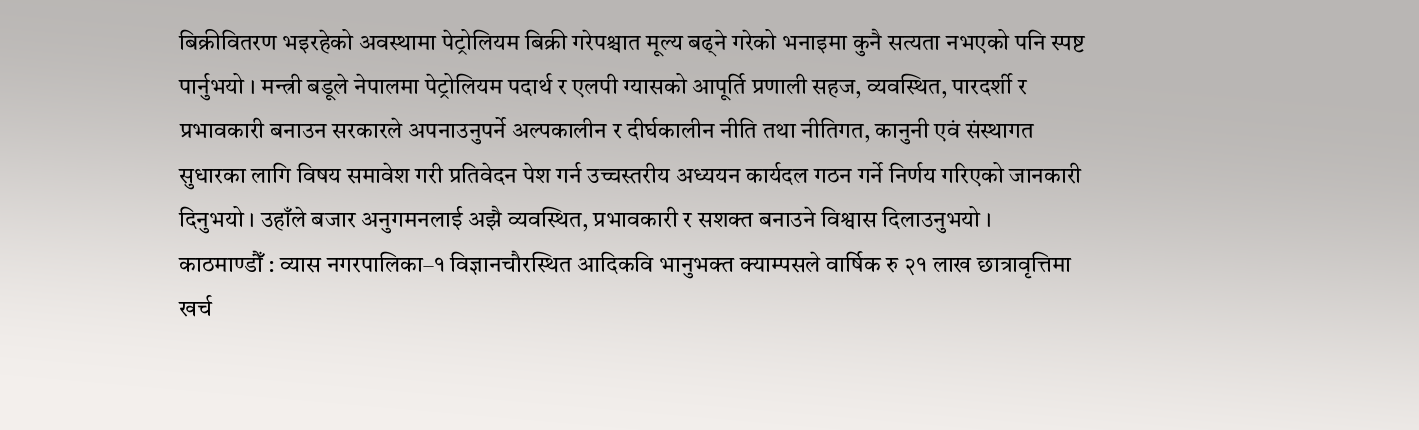बिक्रीवितरण भइरहेको अवस्थामा पेट्रोलियम बिक्री गरेपश्चात मूल्य बढ्ने गरेको भनाइमा कुनै सत्यता नभएको पनि स्पष्ट पार्नुभयो । मन्त्री बडूले नेपालमा पेट्रोलियम पदार्थ र एलपी ग्यासको आपूर्ति प्रणाली सहज, व्यवस्थित, पारदर्शी र प्रभावकारी बनाउन सरकारले अपनाउनुपर्ने अल्पकालीन र दीर्घकालीन नीति तथा नीतिगत, कानुनी एवं संस्थागत सुधारका लागि विषय समावेश गरी प्रतिवेदन पेश गर्न उच्चस्तरीय अध्ययन कार्यदल गठन गर्ने निर्णय गरिएको जानकारी दिनुभयो । उहाँले बजार अनुगमनलाई अझै व्यवस्थित, प्रभावकारी र सशक्त बनाउने विश्वास दिलाउनुभयो ।
काठमाण्डौँ : व्यास नगरपालिका–१ विज्ञानचौरस्थित आदिकवि भानुभक्त क्याम्पसले वार्षिक रु २१ लाख छात्रावृत्तिमा खर्च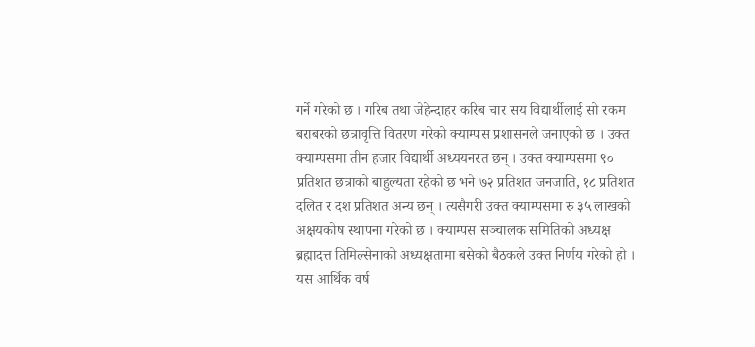गर्ने गरेको छ । गरिब तथा जेहेन्दाहर करिब चार सय विद्यार्थीलाई सो रकम बराबरको छत्रावृत्ति वितरण गरेको क्याम्पस प्रशासनले जनाएको छ । उक्त क्याम्पसमा तीन हजार विद्यार्थी अध्ययनरत छन् । उक्त क्याम्पसमा ९० प्रतिशत छत्राको बाहुल्यता रहेको छ भने ७२ प्रतिशत जनजाति, १८ प्रतिशत दलित र दश प्रतिशत अन्य छन् । त्यसैगरी उक्त क्याम्पसमा रु ३५ लाखको अक्षयकोष स्थापना गरेको छ । क्याम्पस सञ्चालक समितिको अध्यक्ष ब्रह्मादत्त तिमिल्सेनाको अध्यक्षतामा बसेको बैठकले उक्त निर्णय गरेको हो । यस आर्थिक वर्ष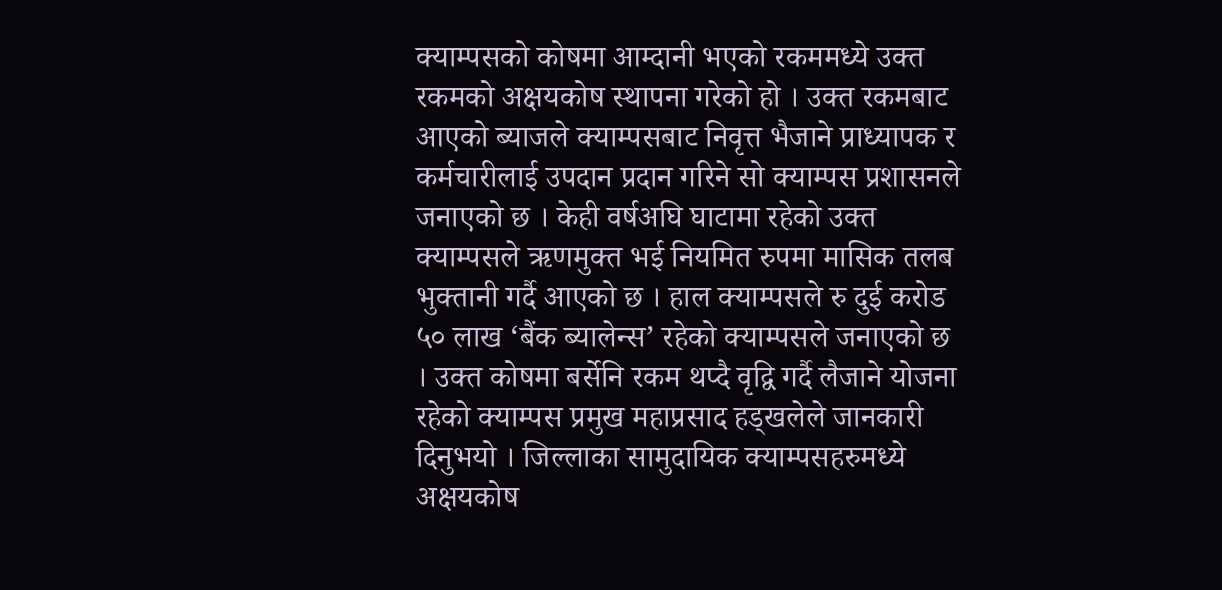क्याम्पसको कोषमा आम्दानी भएको रकममध्ये उक्त रकमको अक्षयकोष स्थापना गरेको हो । उक्त रकमबाट आएको ब्याजले क्याम्पसबाट निवृत्त भैजाने प्राध्यापक र कर्मचारीलाई उपदान प्रदान गरिने सो क्याम्पस प्रशासनले जनाएको छ । केही वर्षअघि घाटामा रहेको उक्त क्याम्पसले ऋणमुक्त भई नियमित रुपमा मासिक तलब भुक्तानी गर्दै आएको छ । हाल क्याम्पसले रु दुई करोड ५० लाख ‘बैंक ब्यालेन्स’ रहेको क्याम्पसले जनाएको छ । उक्त कोषमा बर्सेनि रकम थप्दै वृद्वि गर्दै लैजाने योजना रहेको क्याम्पस प्रमुख महाप्रसाद हड्खलेले जानकारी दिनुभयो । जिल्लाका सामुदायिक क्याम्पसहरुमध्ये अक्षयकोष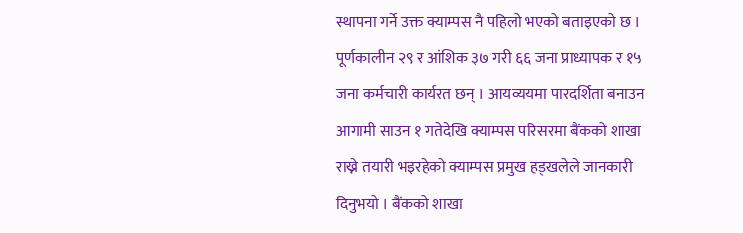स्थापना गर्ने उक्त क्याम्पस नै पहिलो भएको बताइएको छ । पूर्णकालीन २९ र आंशिक ३७ गरी ६६ जना प्राध्यापक र १५ जना कर्मचारी कार्यरत छन् । आयव्ययमा पारदर्शिता बनाउन आगामी साउन १ गतेदेखि क्याम्पस परिसरमा बैंकको शाखा राख्ने तयारी भइरहेको क्याम्पस प्रमुख हड्खलेले जानकारी दिनुभयो । बैंकको शाखा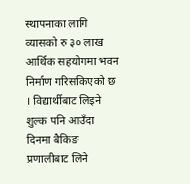स्थापनाका लागि व्यासको रु ३० लाख आर्थिक सहयोगमा भवन निर्माण गरिसकिएको छ । विद्यार्थीबाट लिइने शुल्क पनि आउँदा दिनमा बैकिङ प्रणालीबाट लिने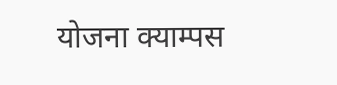योजना क्याम्पस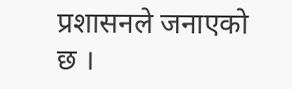प्रशासनले जनाएको छ ।